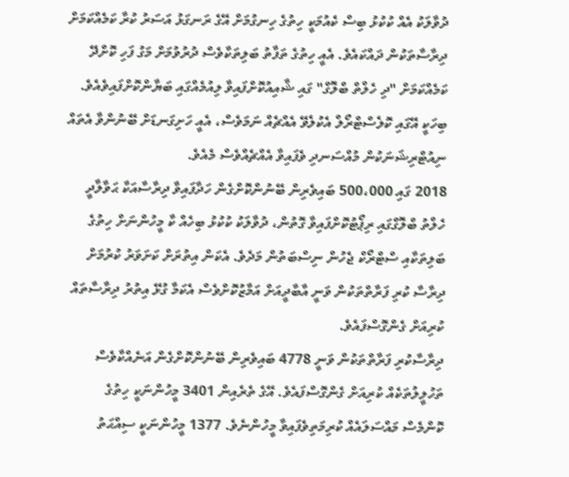ދުވާލަކު އެއް ކުކުޅު ބިސް ކެއުމަކީ ހިތުގެ ހިނގުމަށް އޭގެ ރަނގަޅު އަސަރު ކުރާ ކަމެއްކަމަށް ދިރާސާތަކުން ދައްކައެވެ. އެއީ ހިތުގެ ތަފާތު ބަލިތަކާވެސް ދުރުވުމަށް މަގު ފަހި ކޮށްދޭ ކަމެއްކަމަށް "ދި ހެލްތް ބްލޮގް" ގައި ޝާއިއުކޮށްފައިވާ ލިއުމެއްގައި ބަޔާންކޮށްފައިވެއެވެ.
ބިހަކީ އޭގައި ކޮލެސްޓްރޯލް އެކުލެވޭ އެއްޗެއް ނަމަވެސް، އެއީ ހަށިގަނޑަށް ބޭނުންވާ އެތައް ނިއުޓްރިޝަނަކުން މުއްސަނދި ވެފައިވާ އެއްޗެއްވެސް މެއެވެ.
2018 ގައި 500،000 ބައިވެރިން ބޭނުންކޮށްގެން ހަދާފައިވާ ދިރާސާއަކާ ޙަވާލާދީ ހެލްތު ބްލޮގްގައި ރިޕޯޓުކޮށްފައިވާ ގޮތުން، ދުވާލަކު ކުކުޅު ބިހެއް ކާ މީހުންނަށް ހިތުގެ ބަލިތަކާއި ސްޓްރޯކް ޖެހުން ނިސްބަތުން މަދެވެ. އެކަން އިތުރަށް ކަށަވަރު ކުރުމަށް ދިރާސާ ކުރި ފަރާތްތަކުން ވަނީ އާބާދީއަށް އަމާޒުކޮށްވެސް އެކަމާ ގުޅޭ އިތުރު ދިރާސާތައް ކުރިއަށް ގެންގޮސްފައެވެ.
ދިރާސާކުރި ފަރާތްތަކުން ވަނީ 4778 ބައިވެރިން ބޭނުންކޮށްގެން އަނެއްކާވެސް ތަހުލީލުތަކެއް ކުރިއަށް ގެންގޮސްފައެވެ. އޭގެ ތެރެއިން 3401 މީހުންނަކީ ހިތުގެ ކޮންމެސް މައްސަލައެއް ކުރިމަތިވެފައިވާ މީހުންނެވެ. 1377 މީހުންނަކީ ސިއްޙަތު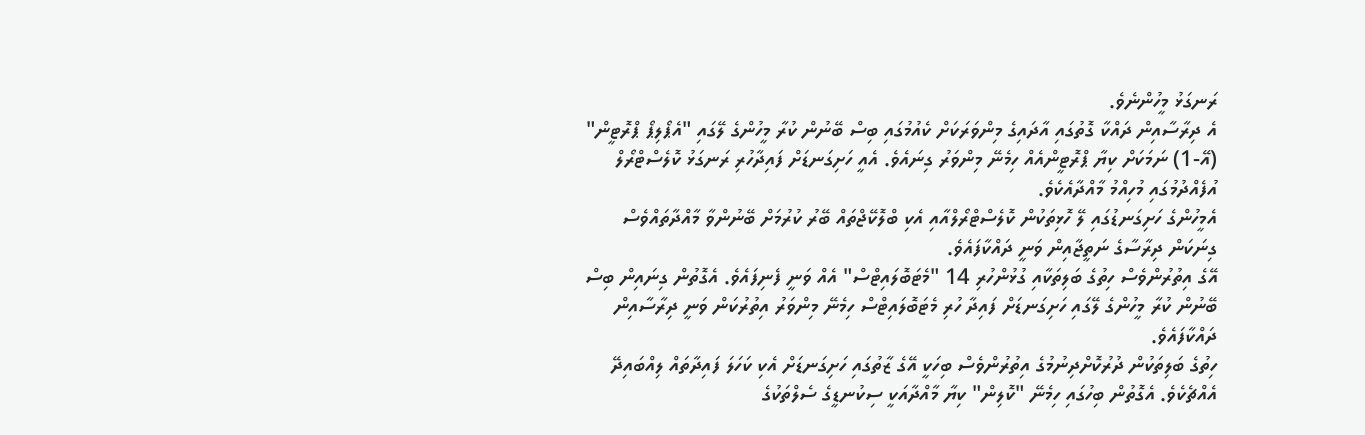ރަނގަޅު މީހުންނެވެ.
އެ ދިރާސާއިން ދައްކާ ގޮތުގައި އާދައިގެ މިންވަރަކަށް ކެއުމުގައި ބިސް ބޭނުން ކުރާ މީހުންގެ ލޭގައި "އެޕޯލިޕޯ ޕްރޮޓީން" (އޭ-1) ނަމަކަށް ކިޔާ ޕްރޮޓީންއެއް ހިމެނޭ މިންވަރު ގިނައެވެ. އެއީ ހަށިގަނޑަށް ފައިދާހުރި ރަނގަޅު ކޮލެސްޓްރޯލް އުފެއްދުމުގައި މުހިއްމު މާއްދާއެކެވެ.
އެމީހުންގެ ހަށިގަނޑުގައި ލޭ ހޮޅިތަކުން ކޮލެސްޓްރޯލްއާއި އެކި ބްލޮކޭޖްތައް ބޭރު ކުރުމަށް ބޭނުންވާ މާއްދާތައްވެސް ގިނަކަން ދިރާސާގެ ނަތީޖާއިން ވަނީ ދައްކާފައެވެ.
އޭގެ އިތުރުންވެސް ހިތުގެ ބަލިތަކާއި ގުޅުންހުރި 14 "މެޓަބޮލައިޓްސް" އެއް ވަނީ ފެނިފައެވެ. އެގޮތުން ގިނައިން ބިސް ބޭނުން ކުރާ މީހުންގެ ލޭގައި ހަށިގަނޑަށް ފައިދާ ހުރި މެޓަބޮލައިޓްސް ހިމެނޭ މިންވަރު އިތުރުކަން ވަނީ ދިރާސާއިން ދައްކާފައެވެ.
ހިތުގެ ބަލިތަކުން ދުރުކޮށްދިނުމުގެ އިތުރުންވެސް ބިހަކީ އޭގެ ޒާތުގައި ހަށިގަނޑަށް އެކި ކަހަލަ ފައިދާތައް ލިއްބައިދޭ އެއްޗެކެވެ. އެގޮތުން ބިހުގައި ހިމެނޭ "ކޮލިން" ކިޔާ މާއްދާއަކީ ސިކުނޑީގެ ސެލްތަކުގެ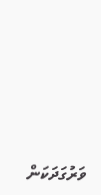ވަރުގަދަކަން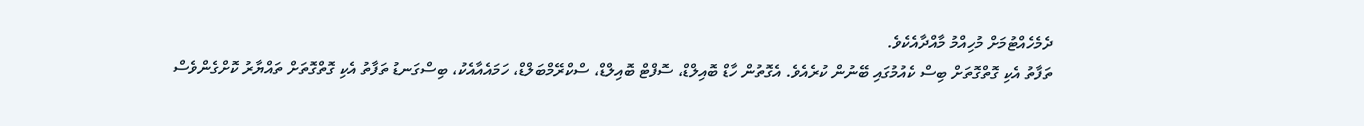ދެމެހެއްޓުމަށް މުހިއްމު މާއްދާއެކެވެ.
ތަފާތު އެކި ގޮތްގޮތަށް ބިސް ކެއުމުގައި ބޭނުން ކުރެއެވެ. އެގޮތުން ހާޑް ބޮއިލްޑް، ސޮފްޓް ބޮއިލްޑް، ސްކްރޭމްބަލްޑް، ހަމައެއާއެކު، ބިސްގަނޑު ތަފާތު އެކި ގޮތްގޮތަށް ތައްޔާރު ކޮށްގެންވެސް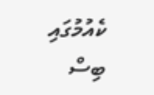ކެއުމުގައި ބިސް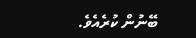ބޭނުން ކުރެއެވެ.